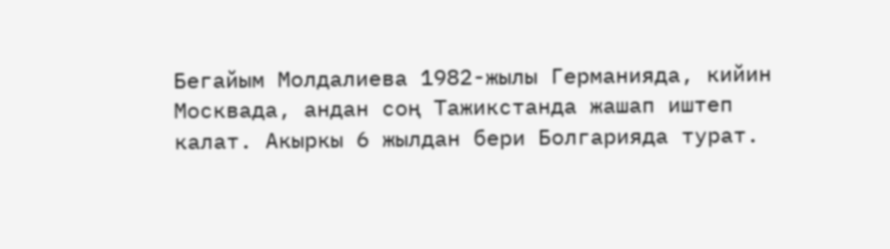Бегайым Молдалиева 1982-жылы Германияда, кийин Москвада, андан соң Тажикстанда жашап иштеп калат. Акыркы 6 жылдан бери Болгарияда турат.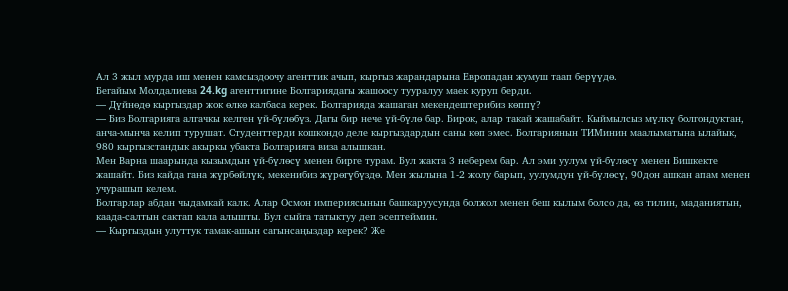Ал 3 жыл мурда иш менен камсыздоочу агенттик ачып, кыргыз жарандарына Европадан жумуш таап берүүдө.
Бегайым Молдалиева 24.kg агенттигине Болгариядагы жашоосу тууралуу маек куруп берди.
— Дүйнөдө кыргыздар жок өлкө калбаса керек. Болгарияда жашаган мекендештерибиз көппү?
— Биз Болгарияга алгачкы келген үй-бүлөбүз. Дагы бир нече үй-бүлө бар. Бирок, алар такай жашабайт. Кыймылсыз мүлкү болгондуктан, анча-мынча келип турушат. Студенттерди кошкондо деле кыргыздардын саны көп эмес. Болгариянын ТИМинин маалыматына ылайык, 980 кыргызстандык акыркы убакта Болгарияга виза алышкан.
Мен Варна шаарында кызымдын үй-бүлөсү менен бирге турам. Бул жакта 3 неберем бар. Ал эми уулум үй-бүлөсү менен Бишкекте жашайт. Биз кайда гана жүрбөйлүк, мекенибиз жүрөгүбүздө. Мен жылына 1-2 жолу барып, уулумдун үй-бүлөсү, 90дон ашкан апам менен учурашып келем.
Болгарлар абдан чыдамкай калк. Алар Осмон империясынын башкаруусунда болжол менен беш кылым болсо да, өз тилин, маданиятын, каада-салтын сактап кала алышты. Бул сыйга татыктуу деп эсептеймин.
— Кыргыздын улуттук тамак-ашын сагынсаңыздар керек? Же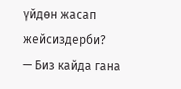үйдөн жасап жейсиздерби?
— Биз кайда гана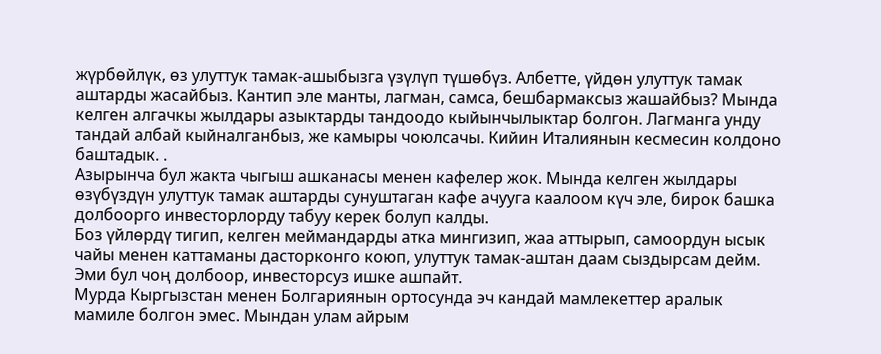жүрбөйлүк, өз улуттук тамак-ашыбызга үзүлүп түшөбүз. Албетте, үйдөн улуттук тамак аштарды жасайбыз. Кантип эле манты, лагман, самса, бешбармаксыз жашайбыз? Мында келген алгачкы жылдары азыктарды тандоодо кыйынчылыктар болгон. Лагманга унду тандай албай кыйналганбыз, же камыры чоюлсачы. Кийин Италиянын кесмесин колдоно баштадык. .
Азырынча бул жакта чыгыш ашканасы менен кафелер жок. Мында келген жылдары өзүбүздүн улуттук тамак аштарды сунуштаган кафе ачууга каалоом күч эле, бирок башка долбоорго инвесторлорду табуу керек болуп калды.
Боз үйлөрдү тигип, келген меймандарды атка мингизип, жаа аттырып, самоордун ысык чайы менен каттаманы дасторконго коюп, улуттук тамак-аштан даам сыздырсам дейм. Эми бул чоң долбоор, инвесторсуз ишке ашпайт.
Мурда Кыргызстан менен Болгариянын ортосунда эч кандай мамлекеттер аралык мамиле болгон эмес. Мындан улам айрым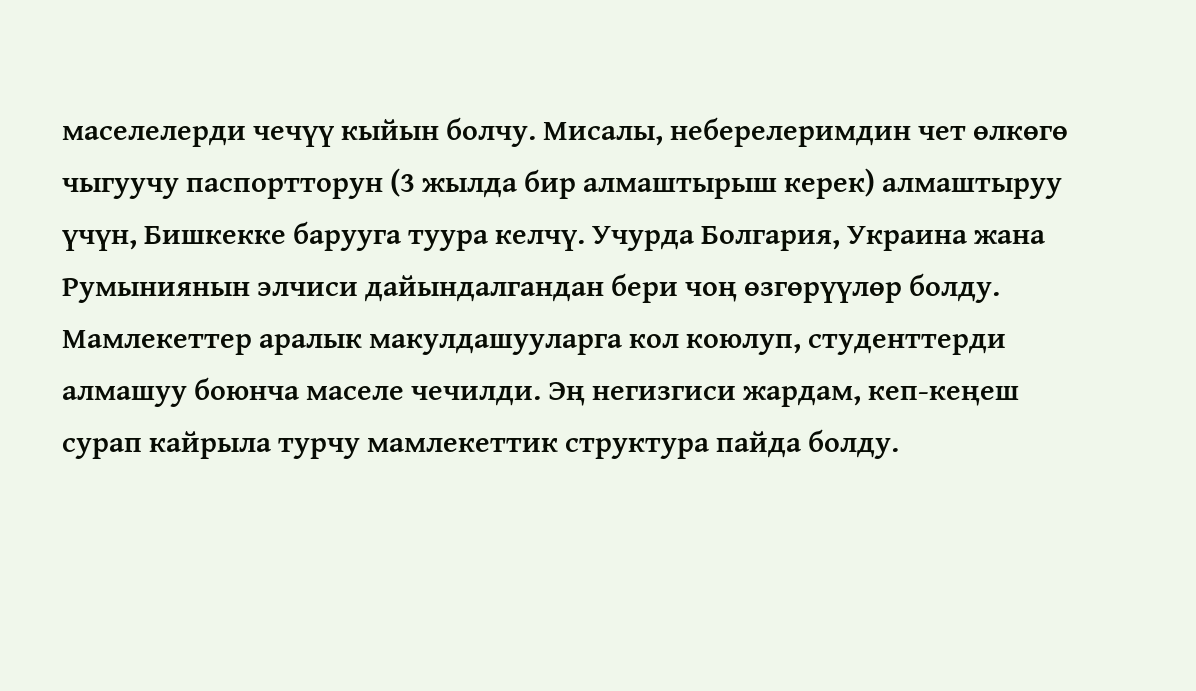маселелерди чечүү кыйын болчу. Мисалы, неберелеримдин чет өлкөгө чыгуучу паспортторун (3 жылда бир алмаштырыш керек) алмаштыруу үчүн, Бишкекке барууга туура келчү. Учурда Болгария, Украина жана Румыниянын элчиси дайындалгандан бери чоң өзгөрүүлөр болду. Мамлекеттер аралык макулдашууларга кол коюлуп, студенттерди алмашуу боюнча маселе чечилди. Эң негизгиси жардам, кеп-кеңеш сурап кайрыла турчу мамлекеттик структура пайда болду.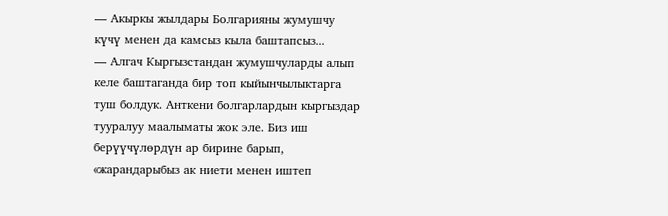— Акыркы жылдары Болгарияны жумушчу күчү менен да камсыз кыла баштапсыз...
— Алгач Кыргызстандан жумушчуларды алып келе баштаганда бир топ кыйынчылыктарга туш болдук. Анткени болгарлардын кыргыздар тууралуу маалыматы жок эле. Биз иш берүүчүлөрдүн ар бирине барып, «жарандарыбыз ак ниети менен иштеп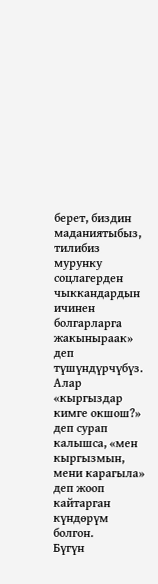берет, биздин маданиятыбыз, тилибиз мурунку соцлагерден чыккандардын ичинен болгарларга жакыныраак» деп түшүндүрчүбүз. Алар «кыргыздар кимге окшош?» деп сурап калышса, «мен кыргызмын, мени карагыла» деп жооп кайтарган күндөрүм болгон.
Бүгүн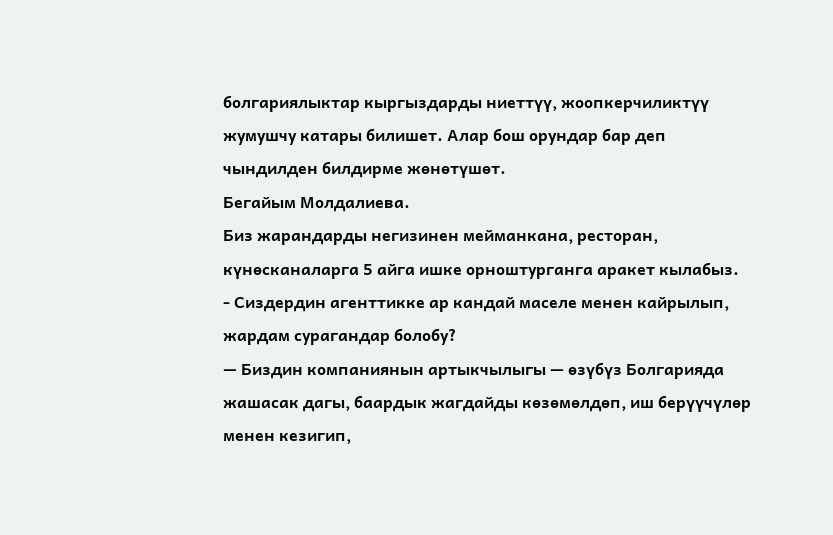болгариялыктар кыргыздарды ниеттүү, жоопкерчиликтүү жумушчу катары билишет. Алар бош орундар бар деп чындилден билдирме жөнөтүшөт.
Бегайым Молдалиева.
Биз жарандарды негизинен мейманкана, ресторан, күнөсканаларга 5 айга ишке орноштурганга аракет кылабыз.
- Сиздердин агенттикке ар кандай маселе менен кайрылып, жардам сурагандар болобу?
— Биздин компаниянын артыкчылыгы — өзүбүз Болгарияда жашасак дагы, баардык жагдайды көзөмөлдөп, иш берүүчүлөр менен кезигип,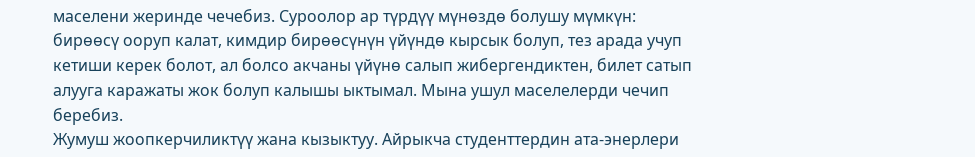маселени жеринде чечебиз. Суроолор ар түрдүү мүнөздө болушу мүмкүн: бирөөсү ооруп калат, кимдир бирөөсүнүн үйүндө кырсык болуп, тез арада учуп кетиши керек болот, ал болсо акчаны үйүнө салып жибергендиктен, билет сатып алууга каражаты жок болуп калышы ыктымал. Мына ушул маселелерди чечип беребиз.
Жумуш жоопкерчиликтүү жана кызыктуу. Айрыкча студенттердин ата-энерлери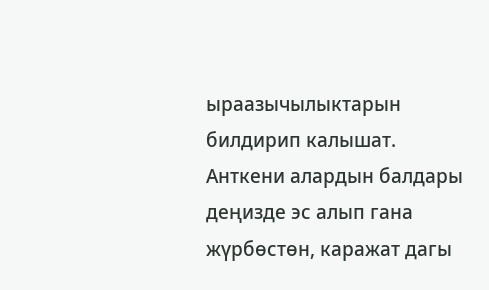ыраазычылыктарын билдирип калышат. Анткени алардын балдары деңизде эс алып гана жүрбөстөн, каражат дагы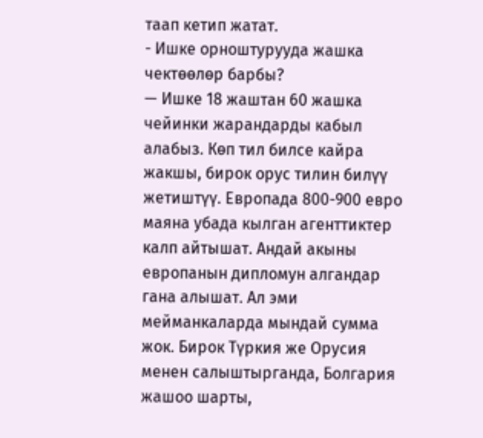таап кетип жатат.
- Ишке орноштурууда жашка чектөөлөр барбы?
— Ишке 18 жаштан 60 жашка чейинки жарандарды кабыл алабыз. Көп тил билсе кайра жакшы, бирок орус тилин билүү жетиштүү. Европада 800-900 евро маяна убада кылган агенттиктер калп айтышат. Андай акыны европанын дипломун алгандар гана алышат. Ал эми мейманкаларда мындай сумма жок. Бирок Түркия же Орусия менен салыштырганда, Болгария жашоо шарты,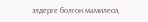элдерге болгон мамилеси,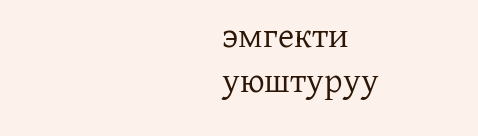эмгекти уюштуруу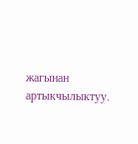жагынан артыкчылыктуу.